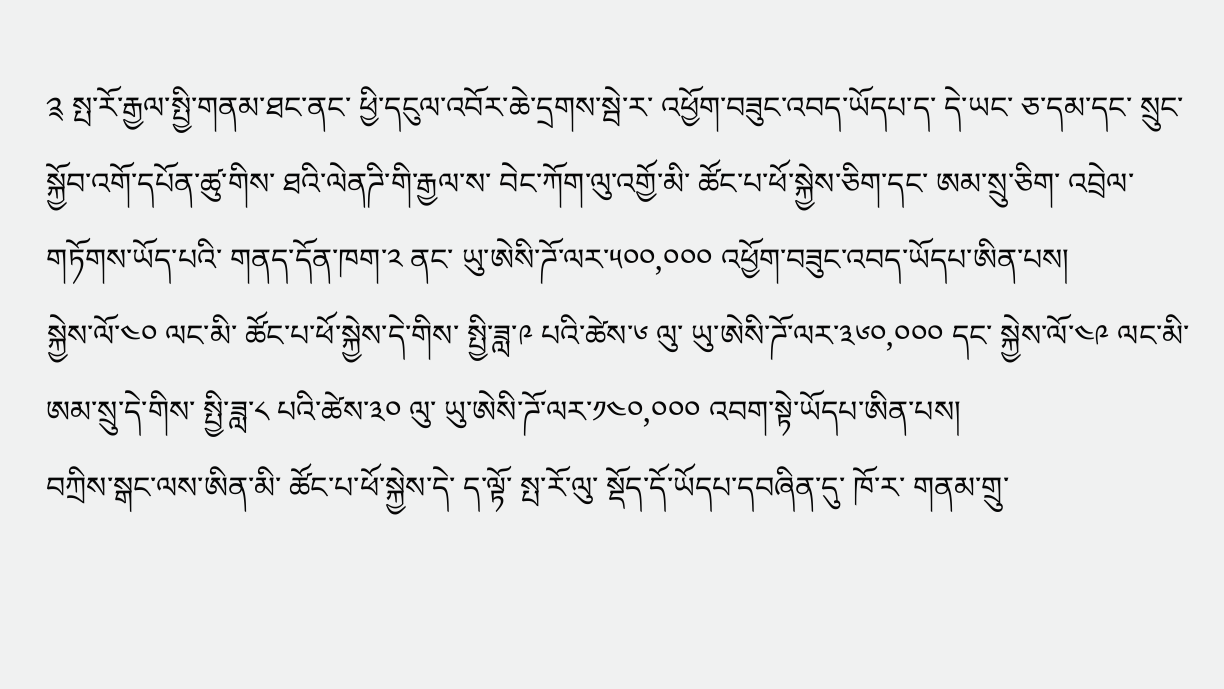༉ སྤ་རོ་རྒྱལ་སྤྱི་གནམ་ཐང་ནང་ ཕྱི་དངུལ་འབོར་ཆེ་དྲགས་སྦེ་ར་ འཕྱོག་བཟུང་འབད་ཡོདཔ་ད་ དེ་ཡང་ ཅ་དམ་དང་ སྲུང་སྐྱོབ་འགོ་དཔོན་ཚུ་གིས་ ཐའི་ལེནཌི་གི་རྒྱལ་ས་ བེང་ཀོག་ལུ་འགྱོ་མི་ ཚོང་པ་ཕོ་སྐྱེས་ཅིག་དང་ ཨམ་སྲུ་ཅིག་ འབྲེལ་གཏོགས་ཡོད་པའི་ གནད་དོན་ཁག་༢ ནང་ ཡུ་ཨེསི་ཌོ་ལར་༥༠༠,༠༠༠ འཕྱོག་བཟུང་འབད་ཡོདཔ་ཨིན་པས།
སྐྱེས་ལོ་༤༠ ལང་མི་ ཚོང་པ་ཕོ་སྐྱེས་དེ་གིས་ སྤྱི་ཟླ་༩ པའི་ཚེས་༦ ལུ་ ཡུ་ཨེསི་ཌོ་ལར་༣༦༠,༠༠༠ དང་ སྐྱེས་ལོ་༤༩ ལང་མི་ ཨམ་སྲུ་དེ་གིས་ སྤྱི་ཟླ་༨ པའི་ཚེས་༣༠ ལུ་ ཡུ་ཨེསི་ཌོ་ལར་༡༤༠,༠༠༠ འབག་སྟེ་ཡོདཔ་ཨིན་པས།
བཀྲིས་སྒང་ལས་ཨིན་མི་ ཚོང་པ་ཕོ་སྐྱེས་དེ་ ད་ལྟོ་ སྤ་རོ་ལུ་ སྡོད་དོ་ཡོདཔ་དབཞིན་དུ་ ཁོ་ར་ གནམ་གྲུ་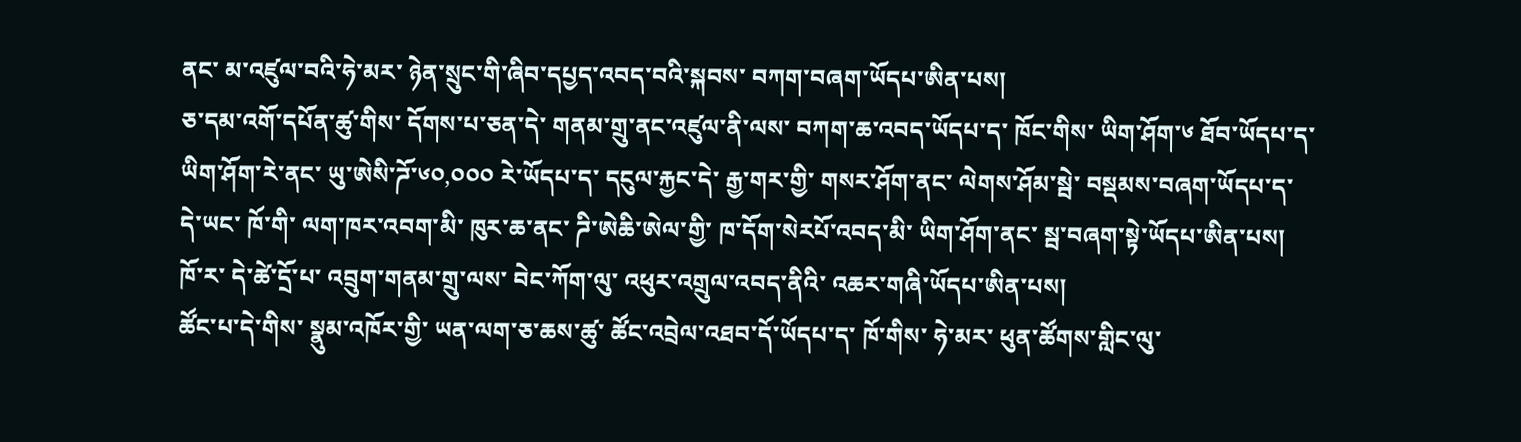ནང་ མ་འཛུལ་བའི་ཧེ་མར་ ཉེན་སྲུང་གི་ཞིབ་དཔྱད་འབད་བའི་སྐབས་ བཀག་བཞག་ཡོདཔ་ཨིན་པས།
ཅ་དམ་འགོ་དཔོན་ཚུ་གིས་ དོགས་པ་ཅན་དེ་ གནམ་གྲུ་ནང་འཛུལ་ནི་ལས་ བཀག་ཆ་འབད་ཡོདཔ་ད་ ཁོང་གིས་ ཡིག་ཤོག་༦ ཐོབ་ཡོདཔ་ད་ ཡིག་ཤོག་རེ་ནང་ ཡུ་ཨེསི་ཌོ་༦༠,༠༠༠ རེ་ཡོདཔ་ད་ དངུལ་རྐྱང་དེ་ རྒྱ་གར་གྱི་ གསར་ཤོག་ནང་ ལེགས་ཤོམ་སྦེ་ བསྡམས་བཞག་ཡོདཔ་ད་ དེ་ཡང་ ཁོ་གི་ ལག་ཁར་འབག་མི་ ཁུར་ཆ་ནང་ ཌི་ཨེཆི་ཨེལ་གྱི་ ཁ་དོག་སེརཔོ་འབད་མི་ ཡིག་ཤོག་ནང་ སྦ་བཞག་སྟེ་ཡོདཔ་ཨིན་པས།
ཁོ་ར་ དེ་ཚེ་དྲོ་པ་ འབྲུག་གནམ་གྲུ་ལས་ བེང་ཀོག་ལུ་ འཕུར་འགྲུལ་འབད་ནིའི་ འཆར་གཞི་ཡོདཔ་ཨིན་པས།
ཚོང་པ་དེ་གིས་ སྣུམ་འཁོར་གྱི་ ཡན་ལག་ཅ་ཆས་ཚུ་ ཚོང་འབྲེལ་འཐབ་དོ་ཡོདཔ་ད་ ཁོ་གིས་ ཧེ་མར་ ཕུན་ཚོགས་གླིང་ལུ་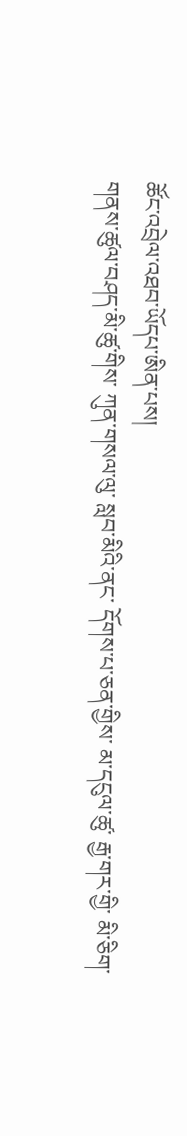ཚོང་འབྲེལ་འཐབ་ཡོདཔ་ཨིན་པས།
གནས་ཚུལ་བཤད་མི་ཚུ་གིས་ ཀུན་གསལ་ལུ་ སླབ་མིའི་ནང་ དོགས་པ་ཅན་གྱིས་ མ་དངུལ་ཚུ་ རྒྱ་གར་གྱི་ མི་ཅིག་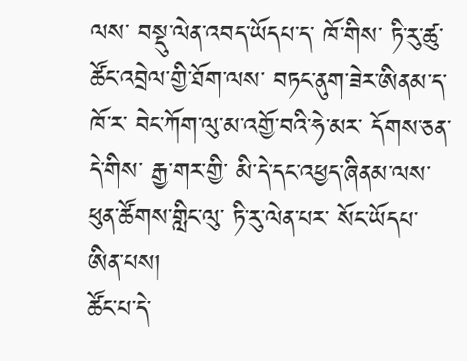ལས་ བསྡུ་ལེན་འབད་ཡོདཔ་ད་ ཁོ་གིས་ ཏི་རུ་ཚུ་ ཚོང་འབྲེལ་གྱི་ཐོག་ལས་ བཏང་ནུག་ཟེར་ཨིནམ་ད་ ཁོ་ར་ བེང་ཀོག་ལུ་མ་འགྱོ་བའི་ཧེ་མར་ དོགས་ཅན་དེ་གིས་ རྒྱ་གར་གྱི་ མི་དེ་དང་འཕྱད་ཞིནམ་ལས་ ཕུན་ཚོགས་གླིང་ལུ་ ཏི་རུ་ལེན་པར་ སོང་ཡོདཔ་ཨིན་པས།
ཚོང་པ་དེ་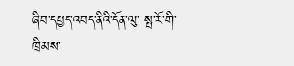ཞིབ་དཔྱད་འབད་ནིའི་དོན་ལུ་ སྤ་རོ་གི་ ཁྲིམས་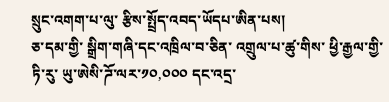སྲུང་འགག་པ་ལུ་ རྩིས་སྤྲོད་འབད་ཡོདཔ་ཨིན་པས།
ཅ་དམ་གྱི་ སྒྲིག་གཞི་དང་འཁྲིལ་བ་ཅིན་ འགྲུལ་པ་ཚུ་གིས་ ཕྱི་རྒྱལ་གྱི་ཏི་རུ་ ཡུ་ཨེསི་ཌོ་ལར་༡༠,༠༠༠ དང་འདྲ་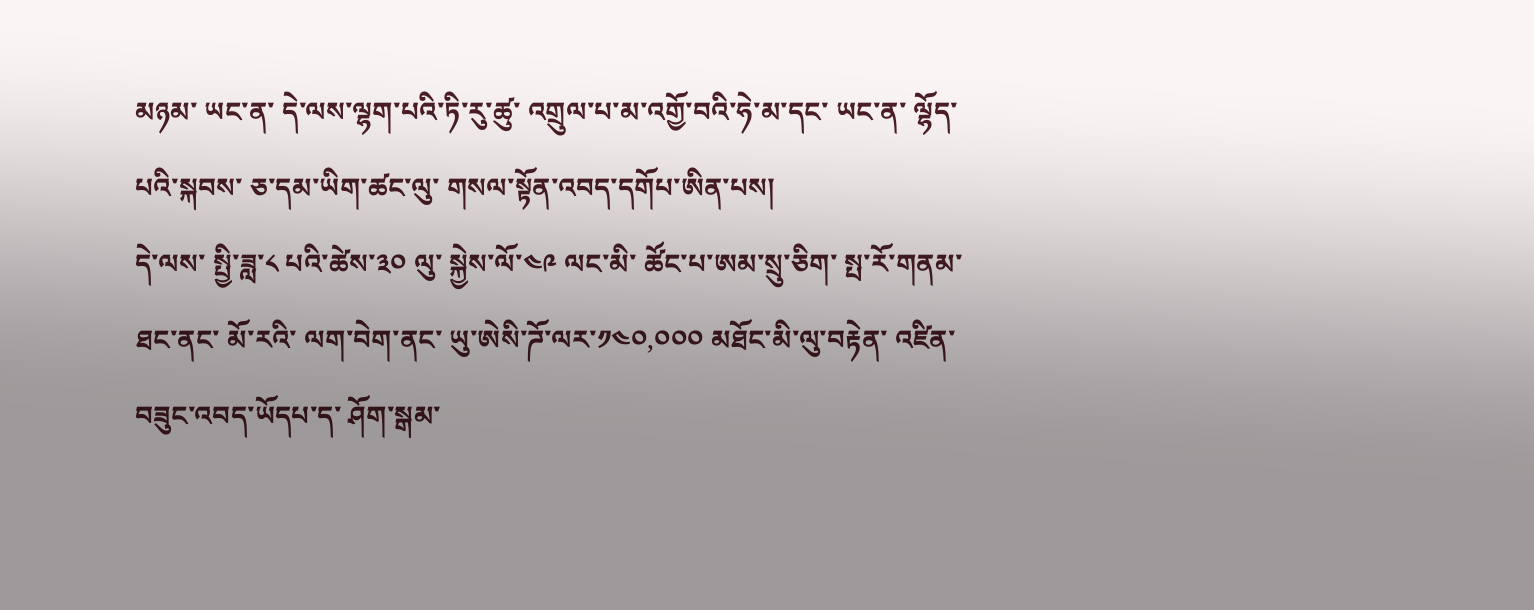མཉམ་ ཡང་ན་ དེ་ལས་ལྷག་པའི་ཏི་རུ་ཚུ་ འགྲུལ་པ་མ་འགྱོ་བའི་ཧེ་མ་དང་ ཡང་ན་ ལྷོད་པའི་སྐབས་ ཅ་དམ་ཡིག་ཚང་ལུ་ གསལ་སྟོན་འབད་དགོཔ་ཨིན་པས།
དེ་ལས་ སྤྱི་ཟླ་༨ པའི་ཚེས་༣༠ ལུ་ སྐྱེས་ལོ་༤༩ ལང་མི་ ཚོང་པ་ཨམ་སྲུ་ཅིག་ སྤ་རོ་གནམ་ཐང་ནང་ མོ་རའི་ ལག་བེག་ནང་ ཡུ་ཨེསི་ཌོ་ལར་༡༤༠,༠༠༠ མཐོང་མི་ལུ་བརྟེན་ འཛིན་བཟུང་འབད་ཡོདཔ་ད་ ཤོག་སྒམ་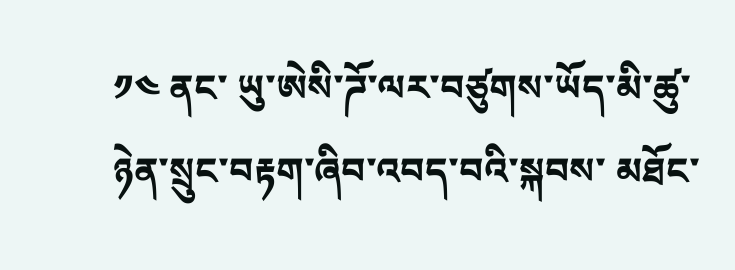༡༤ ནང་ ཡུ་ཨེསི་ཌོ་ལར་བཙུགས་ཡོད་མི་ཚུ་ ཉེན་སྲུང་བརྟག་ཞིབ་འབད་བའི་སྐབས་ མཐོང་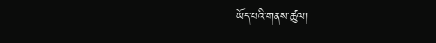ཡོད་པའི་གནས་ཚུལ།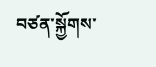བཙན་སྐྱོགས་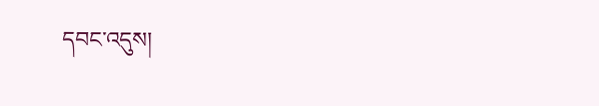དབང་འདུས།